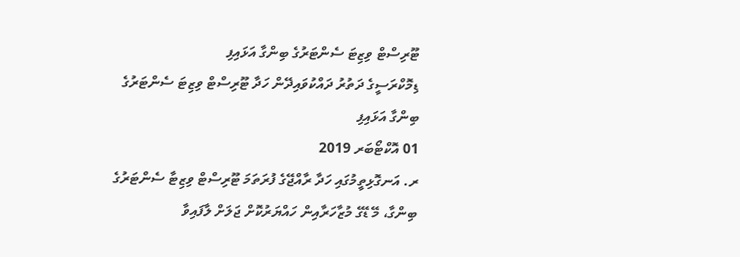ޓޫރިސްޓް ވިޒިޓަ ސެންޓަރުގެ ބިންގާ އަޅައިފި
ޑިމޮކްރަސީގެ ދަތުރު ދައްކުވައިދޭން ހަދާ ޓޫރިސްޓް ވިޒިޓަ ސެންޓަރުގެ ބިންގާ އަޅައިފި
01 އޮކްޓޯބަރ 2019
ރ. އަނގޮޅިތީމުގައި ހަދާ ރާއްޖޭގެ ފުރަތަމަ ޓޫރިސްޓް ވިޒިޓާ ސެންޓަރުގެ ބިންގާ، މޭ ޑޭގެ މުޒާހަރާއިން ހައްޔަރުކޮށް ޖަލަށް ލާފައިވާ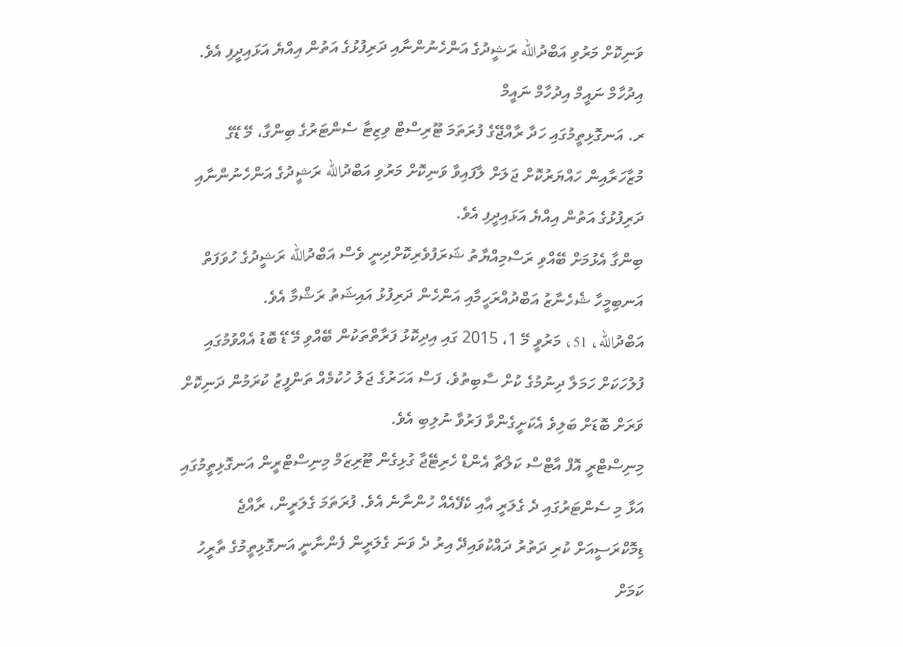ވަނިކޮށް މަރުވި އަބްދުالله ރަޝީދުގެ އަންހެނުންނާއި ދަރިފުޅުގެ އަތުން އިއްޔެ އަޅައިދީފި އެވެ.
އިދުހާމް ނައީމް އިދުހާމް ނައީމް
ރ. އަނގޮޅިތީމުގައި ހަދާ ރާއްޖޭގެ ފުރަތަމަ ޓޫރިސްޓް ވިޒިޓާ ސެންޓަރުގެ ބިންގާ، މޭ ޑޭގެ މުޒާހަރާއިން ހައްޔަރުކޮށް ޖަލަށް ލާފައިވާ ވަނިކޮށް މަރުވި އަބްދުالله ރަޝީދުގެ އަންހެނުންނާއި ދަރިފުޅުގެ އަތުން އިއްޔެ އަޅައިދީފި އެވެ.
ބިންގާ އެޅުމަށް ބޭއްވި ރަސްމިއްޔާތު ޝަރަފުވެރިކޮށްދިނީ ވެސް އަބްދުالله ރަޝީދުގެ ހުވަފަތް އަނބިމީހާ ޝެހެނާޒު އަބްދުއްރަހީމާއި އަންހެން ދަރިފުޅު އައިޝަތު ރަޝްމާ އެވެ.
އަބްދުالله، 51، މަރުވީ މޭ 1، 2015 ގައި އިދިކޮޅު ފަރާތްތަކުން ބޭއްވި މޭ ޑޭ ބޮޑު އެއްވުމުގައި ފުލުހަކަށް ހަމަލާ ދިނުމުގެ ކުށް ސާބިތުވެ، ފަސް އަހަރުގެ ޖަލު ހުކުމެއް ތަންފީޒު ކުރަމުން ދަނިކޮށް ވަރަށް ބޮޑަށް ބަލިވެ އެކަށީގެންވާ ފަރުވާ ނުލިބި އެވެ.
މިނިސްޓްރީ އޮފް އާޓްސް ކަލްޗާ އެންޑް ހެރިޓޭޖާ ގުޅިގެން ޓޫރިޒަމް މިނިސްޓްރީން އަނގޮޅިތީމުގައި އަޅާ މި ސެންޓަރުގައި ދެ ގެލަރީ އާއި ކެފޭއެއް ހުންނާނެ އެވެ. ފުރަތަމަ ގެލަރީން، ރާއްޖެ ޑިމޮކްރަސީއަށް ކުރި ދަތުރު ދައްކުވައިދޭ އިރު ދެ ވަނަ ގެލަރީން ފެންނާނީ އަނގޮޅިތީމުގެ ތާރީހު ކަމަށް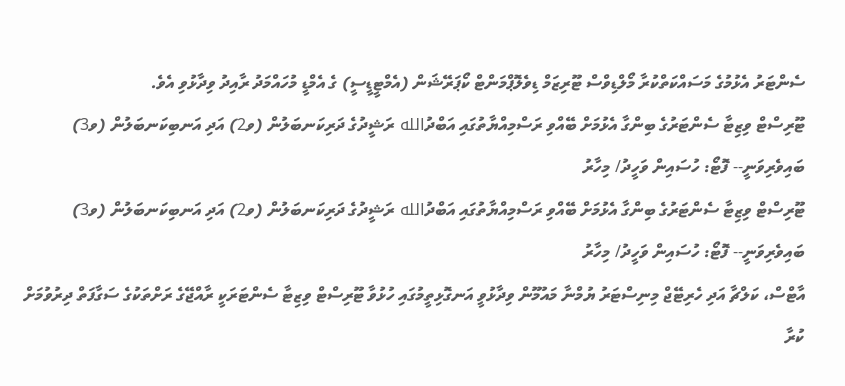ސެންޓަރު އެޅުމުގެ މަސައްކަތްކުރާ މޯލްޑިވްސް ޓޫރިޒަމް ޑިވެލޮޕްމަންޓް ކޯޕަރޭޝަން (އެމްޓީޑީސީ) ގެ އެމްޑީ މުހައްމަދު ރާއިދު ވިދާޅުވި އެވެ.
ޓޫރިސްޓް ވިޒިޓާ ސެންޓަރުގެ ބިންގާ އެޅުމަށް ބޭއްވި ރަސްމިއްޔާތުގައި އަބްދުالله ރަޝީދުގެ ދަރިކަނބަލުން (ވ2) އަދި އަނބިކަނބަލުން (ވ3) ބައިވެރިވަނީ-- ފޮޓޯ: ހުސައިން ވަހީދު/ މިހާރު
ޓޫރިސްޓް ވިޒިޓާ ސެންޓަރުގެ ބިންގާ އެޅުމަށް ބޭއްވި ރަސްމިއްޔާތުގައި އަބްދުالله ރަޝީދުގެ ދަރިކަނބަލުން (ވ2) އަދި އަނބިކަނބަލުން (ވ3) ބައިވެރިވަނީ-- ފޮޓޯ: ހުސައިން ވަހީދު/ މިހާރު
އާޓްސް، ކަލްޗާ އަދި ހެރިޓޭޖް މިނިސްޓަރު ޔުމްނާ މައުމޫން ވިދާޅުވީ އަނގޮޅިތީމުގައި ހުޅުވާ ޓޫރިސްޓް ވިޒިޓާ ސެންޓަރަކީ ރާއްޖޭގެ ރަށްތަކުގެ ސަގާފަތް ދިރުވުމަށް ކުރާ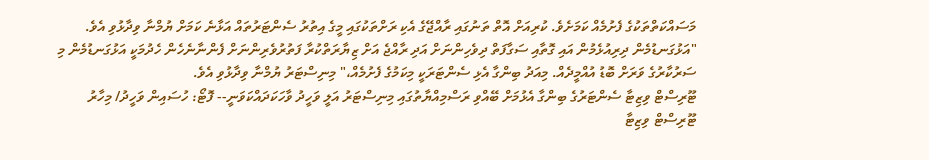މަސައްކަތްތަކުގެ ފެށުމެއް ކަމަށެވެ. ކުރިއަށް އޮތް ތަނުގައި ރާއްޖޭގެ އެކި ރަށްތަކުގައި މީގެ އިތުރު ސެންޓަރުތައް އަޅާނެ ކަމަށް ޔުމްނާ ވިދާޅުވި އެވެ.
"އަޅުގަނޑުމެން ދިރިއުޅެމުން އައި ގޮތާއި ސަގާފަތް ދިވެހިންނަށް އަދި ރާއްޖެ އަށް ޒިޔާރަތްކުރާ ފަތުރުވެރިންނަށް ފެންނާނެހެން ހެދުމަކީ އަޅުގަނޑުމެން މި ސަރުކާރުގެ ވަރަށް ބޮޑު އުއްމީދެއް. މިއަދު ބިންގާ އެޅި ސެންޓަރަކީ މިކަމުގެ ފެށުމެއް،" މިނިސްޓަރު ޔުމްނާ ވިދާޅުވި އެވެ.
ޓޫރިސްޓް ވިޒިޓާ ސެންޓަރުގެ ބިންގާ އެޅުމަށް ބޭއްވި ރަސްމިއްޔާތުގައި މިނިސްޓަރު އަލީ ވަހީދު ވާހަކަދައްކަވަނީ-- ފޮޓޯ: ހުސައިން ވަހީދު/ މިހާރު
ޓޫރިސްޓް ވިޒިޓާ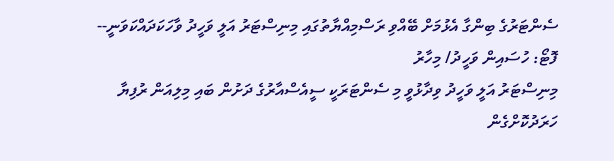ސެންޓަރުގެ ބިންގާ އެޅުމަށް ބޭއްވި ރަސްމިއްޔާތުގައި މިނިސްޓަރު އަލީ ވަހީދު ވާހަކަދައްކަވަނީ-- ފޮޓޯ: ހުސައިން ވަހީދު/ މިހާރު
މިނިސްޓަރު އަލީ ވަހީދު ވިދާޅުވީ މި ސެންޓަރަކީ ސީއެސްއާރުގެ ދަށުން ބައި މިލިއަން ރުފިޔާ ހަރަދުކޮށްގެން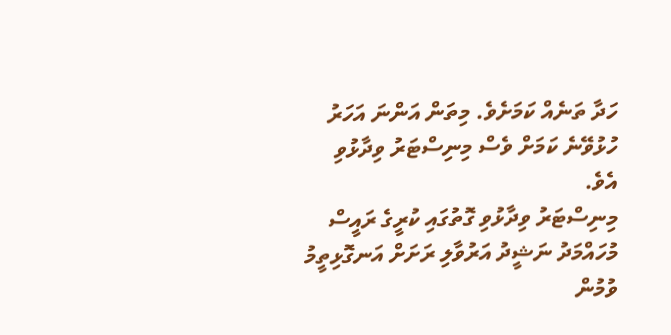ހަދާ ތަނެއް ކަމަށެވެ. މިތަން އަންނަ އަހަރު ހުޅުވޭނެ ކަމަށް ވެސް މިނިސްޓަރު ވިދާޅުވި އެވެ.
މިނިސްޓަރު ވިދާޅުވި ގޮތުގައި ކުރީގެ ރައީސް މުހައްމަދު ނަޝީދު އަރުވާލި ރަށަށް އަނގޮޅިތީމު ވުމުން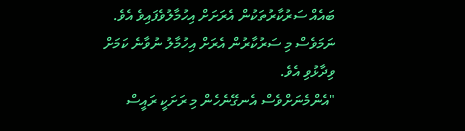ބައެއް ސަރުކާރުތަކުން އެރަށަށް އިހުމާލުވެފައިވެ އެވެ. ނަމަވެސް މި ސަރުކާރުން އެރަށް އިހުމާލު ނުވާނެ ކަމަށް ވިދާޅުވި އެވެ.
"އެންމެނަށްވެސް އެނގޭނެހެން މި ރަށަކީ ރައީސް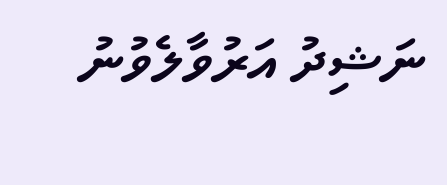ނަޝިދު އަރުވާލެވުނު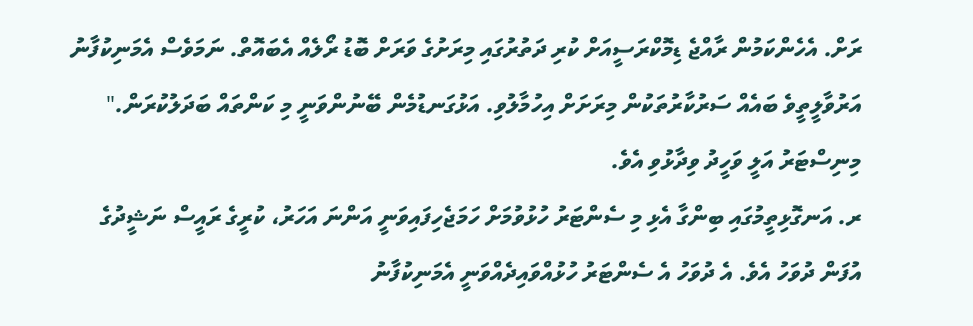ރަށް. އެހެންކަމުން ރާއްޖެ ޑިމޮކްރަސީއަށް ކުރި ދަތުރުގައި މިރަށުގެ ވަރަށް ބޮޑު ރޯލެއް އެބައޮތް. ނަމަވެސް އެމަނިކުފާނު އަރުވާލީތީވެ ބައެއް ސަރުކާރުތަކުން މިރަށަށް އިހުމާލުވި. އަޅުގަނޑުމެން ބޭނުންވަނީ މި ކަންތައް ބަދަލުކުރަން." މިނިސްޓަރު އަލީ ވަހީދު ވިދާޅުވި އެވެ.
ރ. އަނގޮޅިތީމުގައި ބިންގާ އެޅި މި ސެންޓަރު ހުޅުވުމަށް ހަމަޖެހިފައިވަނީ އަންނަ އަހަރު، ކުރީގެ ރައީސް ނަޝީދުގެ އުފަން ދުވަހު އެވެ. އެ ދުވަހު އެ ސެންޓަރު ހުޅުއްވައިދެއްވަނީ އެމަނިކުފާނު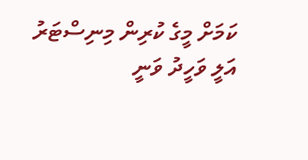ކަމަށް މީގެ ކުރިން މިނިސްޓަރު އަލީ ވަހީދު ވަނީ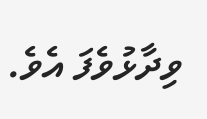ވިދާޅުވެފަ އެވެ.